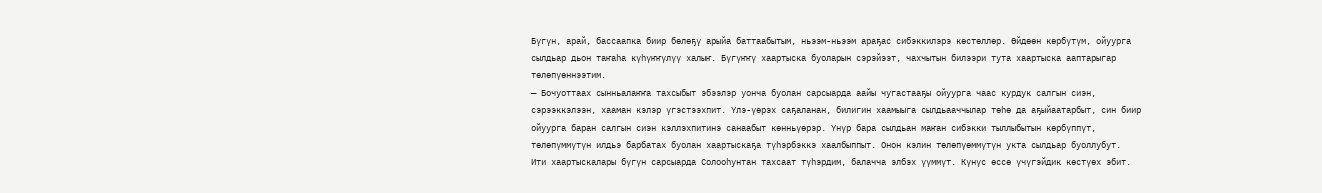Бүгүн, арай, бассаапка биир бөлөҕү арыйа баттаабытым, ньээм-ньээм араҕас сибэккилэрэ көстөллөр. Өйдөөн көрбүтүм, ойуурга сылдьар дьон таҥаһа күһүҥҥүлүү халыҥ. Бүгүҥҥү хаартыска буоларын сэрэйээт, чахчытын билээри тута хаартыска ааптарыгар төлөпүөннээтим.
— Бочуоттаах сынньалаҥҥа тахсыбыт эбээлэр уонча буолан сарсыарда аайы чугастааҕы ойуурга чаас курдук салгын сиэн, сэрээккэлээн, хааман кэлэр үгэстээхпит. Үлэ-үөрэх саҕаланан, билигин хаамыыга сылдьааччылар төһө да аҕыйаатарбыт, син биир ойуурга баран салгын сиэн кэллэхпитинэ санаабыт көнньүөрэр. Үнүр бара сылдьан маҥан сибэкки тыллыбытын көрбүппүт, төлөпүммүтүн илдьэ барбатах буолан хаартыскаҕа түһэрбэккэ хаалбыппыт. Онон кэлин төлөпүөммүтүн укта сылдьар буоллубут.
Ити хаартыскалары бүгүн сарсыарда Солооһунтан тахсаат түһэрдим, балачча элбэх үүммүт. Күнүс өссө үчүгэйдик көстүөх эбит.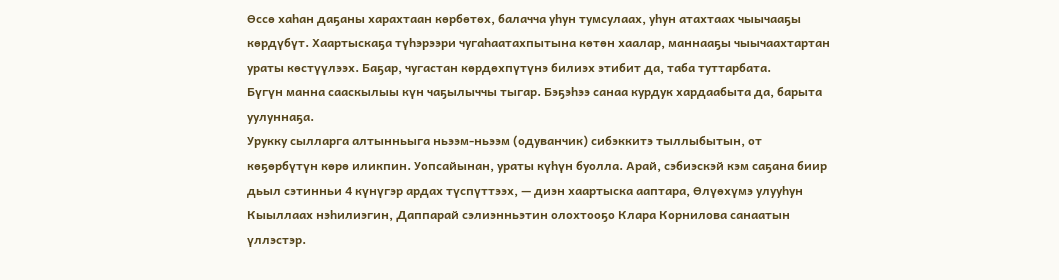Өссө хаһан даҕаны харахтаан көрбөтөх, балачча уһун тумсулаах, уһун атахтаах чыычааҕы көрдүбүт. Хаартыскаҕа түһэрээри чугаһаатахпытына көтөн хаалар, маннааҕы чыычаахтартан ураты көстүүлээх. Баҕар, чугастан көрдөхпүтүнэ билиэх этибит да, таба туттарбата.
Бүгүн манна сааскылыы күн чаҕылыччы тыгар. Бэҕэһээ санаа курдук хардаабыта да, барыта уулуннаҕа.
Урукку сылларга алтынньыга ньээм-ньээм (одуванчик) сибэккитэ тыллыбытын, от көҕөрбүтүн көрө иликпин. Уопсайынан, ураты күһүн буолла. Арай, сэбиэскэй кэм саҕана биир дьыл сэтинньи 4 күнүгэр ардах түспүттээх, — диэн хаартыска ааптара, Өлүөхүмэ улууһун Кыыллаах нэһилиэгин, Даппарай сэлиэнньэтин олохтооҕо Клара Корнилова санаатын үллэстэр.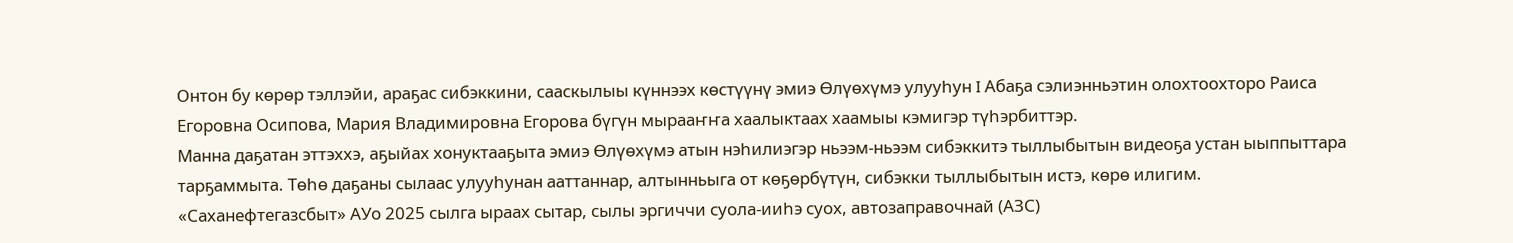Онтон бу көрөр тэллэйи, араҕас сибэккини, сааскылыы күннээх көстүүнү эмиэ Өлүөхүмэ улууһун I Абаҕа сэлиэнньэтин олохтоохторо Раиса Егоровна Осипова, Мария Владимировна Егорова бүгүн мырааҥҥа хаалыктаах хаамыы кэмигэр түһэрбиттэр.
Манна даҕатан эттэххэ, аҕыйах хонуктааҕыта эмиэ Өлүөхүмэ атын нэһилиэгэр ньээм-ньээм сибэккитэ тыллыбытын видеоҕа устан ыыппыттара тарҕаммыта. Төһө даҕаны сылаас улууһунан ааттаннар, алтынньыга от көҕөрбүтүн, сибэкки тыллыбытын истэ, көрө илигим.
«Саханефтегазсбыт» АУо 2025 сылга ыраах сытар, сылы эргиччи суола-ииһэ суох, автозаправочнай (АЗС)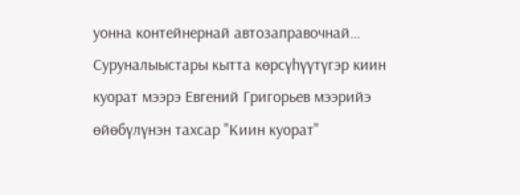уонна контейнернай автозаправочнай…
Суруналыыстары кытта көрсүһүүтүгэр киин куорат мээрэ Евгений Григорьев мээрийэ өйөбүлүнэн тахсар "Киин куорат"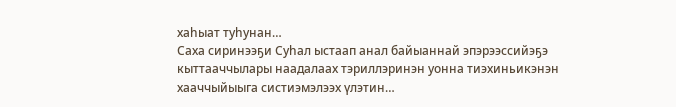хаһыат туһунан…
Саха сиринээҕи Суһал ыстаап анал байыаннай эпэрээссийэҕэ кыттааччылары наадалаах тэриллэринэн уонна тиэхиньикэнэн хааччыйыыга систиэмэлээх үлэтин…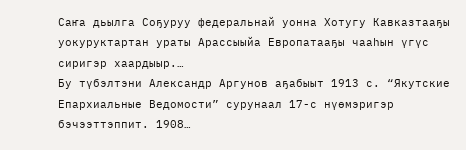Саҥа дьылга Соҕуруу федеральнай уонна Хотугу Кавказтааҕы уокуруктартан ураты Арассыыйа Европатааҕы чааһын үгүс сиригэр хаардыыр.…
Бу түбэлтэни Александр Аргунов аҕабыыт 1913 с. “Якутские Епархиальные Ведомости” сурунаал 17-с нүөмэригэр бэчээттэппит. 1908…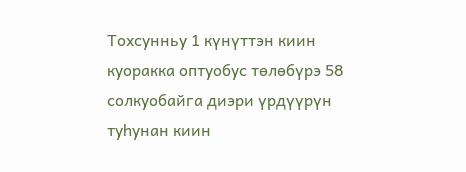Тохсунньу 1 күнүттэн киин куоракка оптуобус төлөбүрэ 58 солкуобайга диэри үрдүүрүн туһунан киин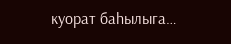куорат баһылыга…